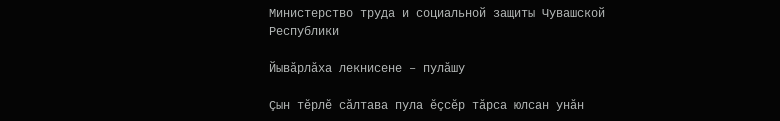Министерство труда и социальной защиты Чувашской Республики

Йывăрлăха лекнисене – пулăшу

Çын тĕрлĕ сăлтава пула ĕçсĕр тăрса юлсан унăн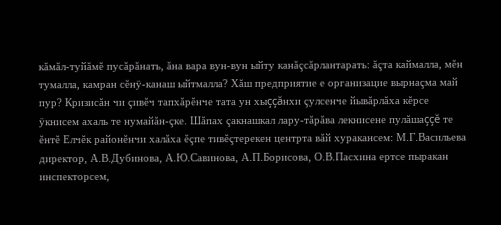кăмăл-туйăмĕ пусăрăнать, ăна вара вун-вун ыйту канăçсăрлантарать: ăçта каймалла, мĕн тумалла, камран сĕнÿ-канаш ыйтмалла? Хăш предприятие е организацие вырнаçма май пур? Кризисăн чи çивĕч тапхăрĕнче тата ун хыççăнхи çулсенче йывăрлăха кĕрсе ÿкнисем ахаль те нумайăн-çке. Шăпах çакнашкал лару-тăрăва лекнисене пулăшаççĕ те ĕнтĕ Елчĕк районĕнчи халăха ĕçпе тивĕçтерекен центрта вăй хуракансем: М.Г.Васильева директор, А.В.Дубинова, А.Ю.Савинова, А.П.Борисова, О.В.Пасхина ертсе пыракан инспекторсем,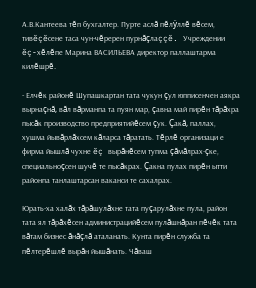А.В.Кантеева тĕп бухгалтер. Пурте аслă пĕлÿллĕ вĕсем, тивĕçĕсене таса чун-чĕререн пурнăçлаççĕ. Учреждении ĕç-хĕлĕпе Марина ВАСИЛЬЕВА директор паллаштарма килĕшрĕ.

- Елчĕк районĕ Шупашкартан тата чукун çул юпписенчен аякра вырнаçнă, вăл вăрманпа та пуян мар, çавна май пирĕн тăрăхра пысăк производство предприятийĕсем çук. Çакă, паллах, хушма йывăрлăхсем кăларса тăратать. Тĕрлĕ организаци е фирма йышлă чухне ĕç вырăнĕсем тупма çăмăлрах-çке, специальноçсен шучĕ те пысăкрах. Çакна пулах пирĕн ытти районпа танлаштарсан ваканси те сахалрах.

Юрать-ха халăх тăрăшулăхне тата пуçарулăхне пула, район тата ял тăрăхĕсен администрацийĕсем пулăшнăран пĕчĕк тата вăтам бизнес ăнăçлă аталанать. Кунта пирĕн служба та пĕлтерĕшлĕ вырăн йышăнать. Чăваш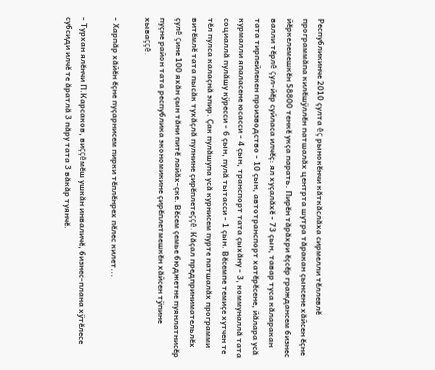Республикинче 2010 çулта ĕç рынокĕнчи кăткăслăха сирмелли тĕллевлĕ программăпа килĕшÿллĕн патшалăх центрта шутра тăракан çынсене хăйсен ĕçне йĕркелемешкĕн 58800 тенкĕ укçа парать. Пирĕн тăрăхри ĕçсĕр граждансем бизнес валли тĕрлĕ çул-йĕр суйласа илчĕç: ял хуçалăхĕ - 73 çын, тавар туса кăларакан тата тирпейлекен производство - 10 çын, автотранспорт хатĕрĕсене, йăлара усă курмалли япаласене юсасси - 4 çын, транспорт тата çыхăну - 3, коммуналлă тата социаллă пулăшу кÿресси - 6 çын, пулă тытасси - 1 çын. Вĕсемпе темиçе хутчен те тĕл пулса калаçнă эпир. Çак пулăшупа усă курнисем пурте патшалăх программи витĕмлĕ тата пысăк тухăçлă пулнине çирĕплетеççĕ. Кăçал предпринимательлĕх çулĕ çине 100 яхăн çын тăни питĕ лайăх-çке. Вĕсем çемье бюджетне пуянлатнисĕр пуçне район тата республика экономикине çирĕплетмешкĕн хăйсен тÿпине хываççĕ.

- Харпăр хăйĕн ĕçне пуçарнисем пирки тĕплĕнрех пĕлес килет...

- Турхан ялĕнчи П.Карсаков, виççĕмĕш ушкăн инваличĕ, бизнес-плана хÿтĕлесе субсиди илчĕ те ăратлă 3 пăру тата 3 вăкăр туянчĕ.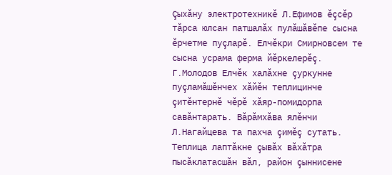Çыхăну электротехникĕ Л.Ефимов ĕçсĕр тăрса юлсан патшалăх пулăшăвĕпе сысна ĕрчетме пуçларĕ. Елчĕкри Смирновсем те сысна усрама ферма йĕркелерĕç. Г.Молодов Елчĕк халăхне çуркунне пуçламăшĕнчех хăйĕн теплицинче çитĕнтернĕ чĕрĕ хăяр-помидорпа савăнтарать. Вăрăмхăва ялĕнчи Л.Нагайцева та пахча çимĕç сутать. Теплица лаптăкне çывăх вăхăтра пысăклатасшăн вăл, район çыннисене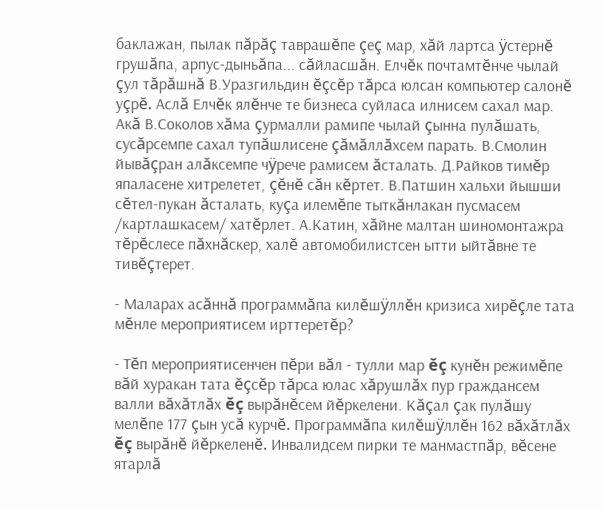баклажан, пылак пăрăç таврашĕпе çеç мар, хăй лартса ÿстернĕ грушăпа, арпус-дыньăпа... сăйласшăн. Елчĕк почтамтĕнче чылай çул тăрăшнă В.Уразгильдин ĕçсĕр тăрса юлсан компьютер салонĕ уçрĕ. Аслă Елчĕк ялĕнче те бизнеса суйласа илнисем сахал мар. Акă В.Соколов хăма çурмалли рамипе чылай çынна пулăшать, сусăрсемпе сахал тупăшлисене çăмăллăхсем парать. В.Смолин йывăçран алăксемпе чÿрече рамисем ăсталать. Д.Райков тимĕр япаласене хитрелетет, çĕнĕ сăн кĕртет. В.Патшин хальхи йышши сĕтел-пукан ăсталать, куçа илемĕпе тыткăнлакан пусмасем /картлашкасем/ хатĕрлет. А.Катин, хăйне малтан шиномонтажра тĕрĕслесе пăхнăскер, халĕ автомобилистсен ытти ыйтăвне те тивĕçтерет.

- Маларах асăннă программăпа килĕшÿллĕн кризиса хирĕçле тата мĕнле мероприятисем ирттеретĕр?

- Тĕп мероприятисенчен пĕри вăл - тулли мар ĕç кунĕн режимĕпе вăй хуракан тата ĕçсĕр тăрса юлас хăрушлăх пур граждансем валли вăхăтлăх ĕç вырăнĕсем йĕркелени. Кăçал çак пулăшу мелĕпе 177 çын усă курчĕ. Программăпа килĕшÿллĕн 162 вăхăтлăх ĕç вырăнĕ йĕркеленĕ. Инвалидсем пирки те манмастпăр, вĕсене ятарлă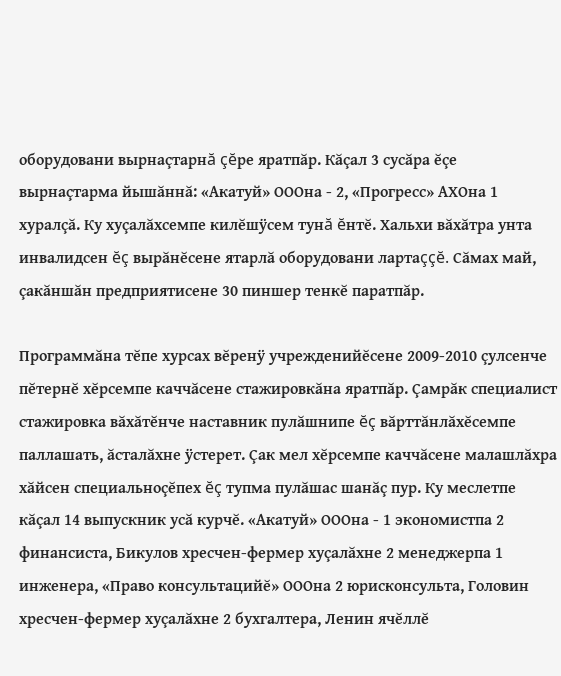оборудовани вырнаçтарнă çĕре яратпăр. Кăçал 3 сусăра ĕçе вырнаçтарма йышăннă: «Акатуй» ОООна - 2, «Прогресс» АХОна 1 хуралçă. Ку хуçалăхсемпе килĕшÿсем тунă ĕнтĕ. Хальхи вăхăтра унта инвалидсен ĕç вырăнĕсене ятарлă оборудовани лартаççĕ. Сăмах май, çакăншăн предприятисене 30 пиншер тенкĕ паратпăр.

Программăна тĕпе хурсах вĕренÿ учрежденийĕсене 2009-2010 çулсенче пĕтернĕ хĕрсемпе каччăсене стажировкăна яратпăр. Çамрăк специалист стажировка вăхăтĕнче наставник пулăшнипе ĕç вăрттăнлăхĕсемпе паллашать, ăсталăхне ÿстерет. Çак мел хĕрсемпе каччăсене малашлăхра хăйсен специальноçĕпех ĕç тупма пулăшас шанăç пур. Ку меслетпе кăçал 14 выпускник усă курчĕ. «Акатуй» ОООна - 1 экономистпа 2 финансиста, Бикулов хресчен-фермер хуçалăхне 2 менеджерпа 1 инженера, «Право консультацийĕ» ОООна 2 юрисконсульта, Головин хресчен-фермер хуçалăхне 2 бухгалтера, Ленин ячĕллĕ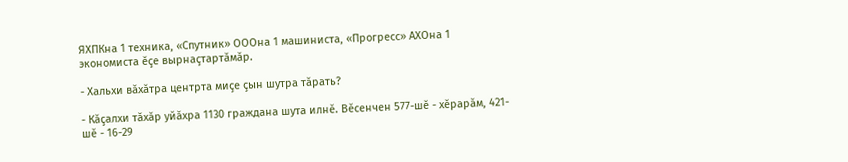ЯХПКна 1 техника, «Спутник» ОООна 1 машиниста, «Прогресс» АХОна 1 экономиста ĕçе вырнаçтартăмăр.

- Хальхи вăхăтра центрта миçе çын шутра тăрать?

- Кăçалхи тăхăр уйăхра 1130 граждана шута илнĕ. Вĕсенчен 577-шĕ - хĕрарăм, 421-шĕ - 16-29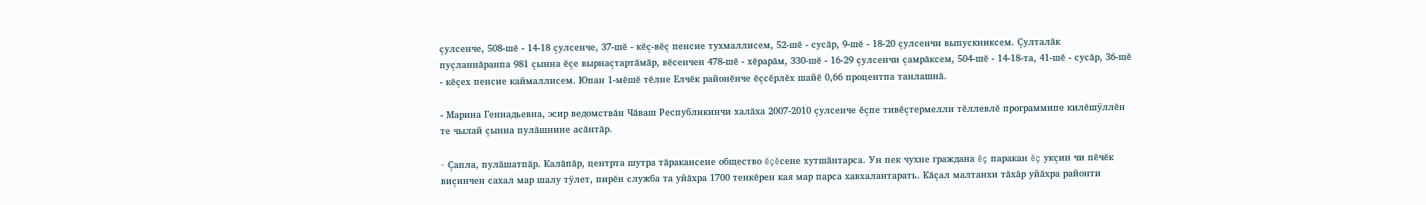çулсенче, 508-шĕ - 14-18 çулсенче, 37-шĕ - кĕç-вĕç пенсие тухмаллисем, 52-шĕ - сусăр, 9-шĕ - 18-20 çулсенчи выпускниксем. Çулталăк пуçланнăранпа 981 çынна ĕçе вырнаçтартăмăр, вĕсенчен 478-шĕ - хĕрарăм, 330-шĕ - 16-29 çулсенчи çамрăксем, 504-шĕ - 14-18-та, 41-шĕ - сусăр, 36-шĕ - кĕçех пенсие каймаллисем. Юпан 1-мĕшĕ тĕлне Елчĕк районĕнче ĕçсĕрлĕх шайĕ 0,66 процентпа танлашнă.

- Марина Геннадьевна, эсир ведомствăн Чăваш Республикинчи халăха 2007-2010 çулсенче ĕçпе тивĕçтермелли тĕллевлĕ программипе килĕшÿллĕн те чылай çынна пулăшнине асăнтăр.

- Çапла, пулăшатпăр. Калăпăр, центрта шутра тăракансене общество ĕçĕсене хутшăнтарса. Ун пек чухне граждана ĕç паракан ĕç укçин чи пĕчĕк виçинчен сахал мар шалу тÿлет, пирĕн служба та уйăхра 1700 тенкĕрен кая мар парса хавхалантарать. Кăçал малтанхи тăхăр уйăхра районти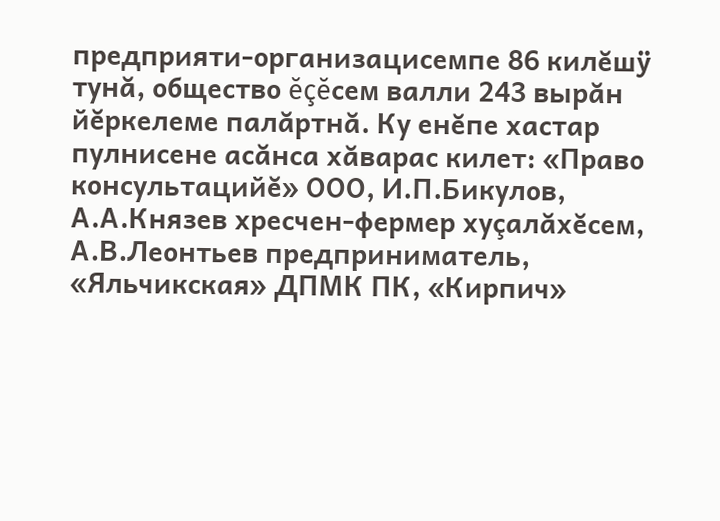предприяти-организацисемпе 86 килĕшÿ тунă, общество ĕçĕсем валли 243 вырăн йĕркелеме палăртнă. Ку енĕпе хастар пулнисене асăнса хăварас килет: «Право консультацийĕ» ООО, И.П.Бикулов, А.А.Князев хресчен-фермер хуçалăхĕсем, А.В.Леонтьев предприниматель, «Яльчикская» ДПМК ПК, «Кирпич»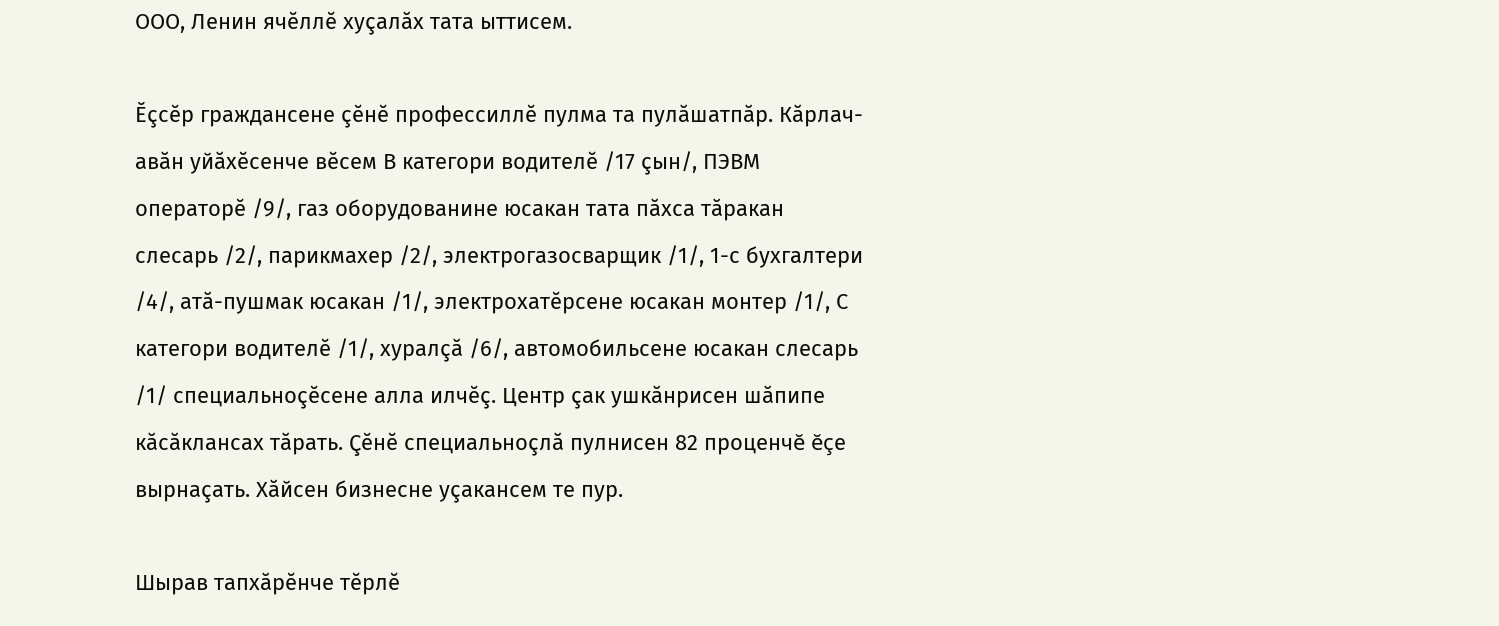ООО, Ленин ячĕллĕ хуçалăх тата ыттисем.

Ĕçсĕр граждансене çĕнĕ профессиллĕ пулма та пулăшатпăр. Кăрлач-авăн уйăхĕсенче вĕсем В категори водителĕ /17 çын/, ПЭВМ операторĕ /9/, газ оборудованине юсакан тата пăхса тăракан слесарь /2/, парикмахер /2/, электрогазосварщик /1/, 1-с бухгалтери /4/, атă-пушмак юсакан /1/, электрохатĕрсене юсакан монтер /1/, С категори водителĕ /1/, хуралçă /6/, автомобильсене юсакан слесарь /1/ специальноçĕсене алла илчĕç. Центр çак ушкăнрисен шăпипе кăсăклансах тăрать. Çĕнĕ специальноçлă пулнисен 82 проценчĕ ĕçе вырнаçать. Хăйсен бизнесне уçакансем те пур.

Шырав тапхăрĕнче тĕрлĕ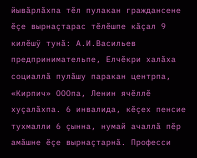йывăрлăхпа тĕл пулакан граждансене ĕçе вырнаçтарас тĕлĕшпе кăçал 9 килĕшÿ тунă: А.И.Васильев предпринимательпе, Елчĕкри халăха социаллă пулăшу паракан центрпа, «Кирпич» ОООпа, Ленин ячĕллĕ хуçалăхпа. 6 инвалида, кĕçех пенсие тухмалли 6 çынна, нумай ачаллă пĕр амăшне ĕçе вырнаçтарнă. Професси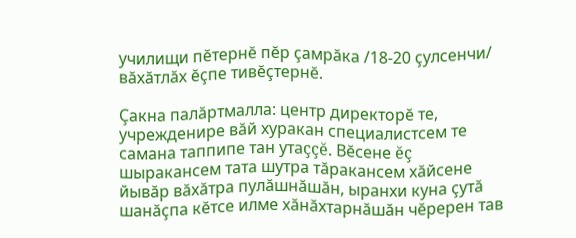училищи пĕтернĕ пĕр çамрăка /18-20 çулсенчи/ вăхăтлăх ĕçпе тивĕçтернĕ.

Çакна палăртмалла: центр директорĕ те, учрежденире вăй хуракан специалистсем те самана таппипе тан утаççĕ. Вĕсене ĕç шыракансем тата шутра тăракансем хăйсене йывăр вăхăтра пулăшнăшăн, ыранхи куна çутă шанăçпа кĕтсе илме хăнăхтарнăшăн чĕререн тав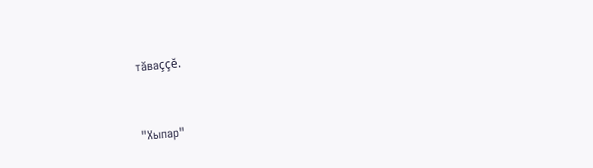тăваççĕ.



"Хыпар"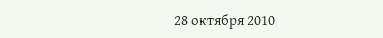28 октября 2010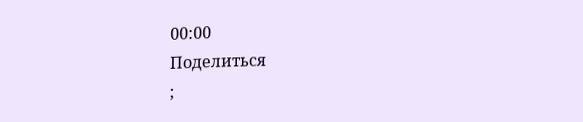00:00
Поделиться
;